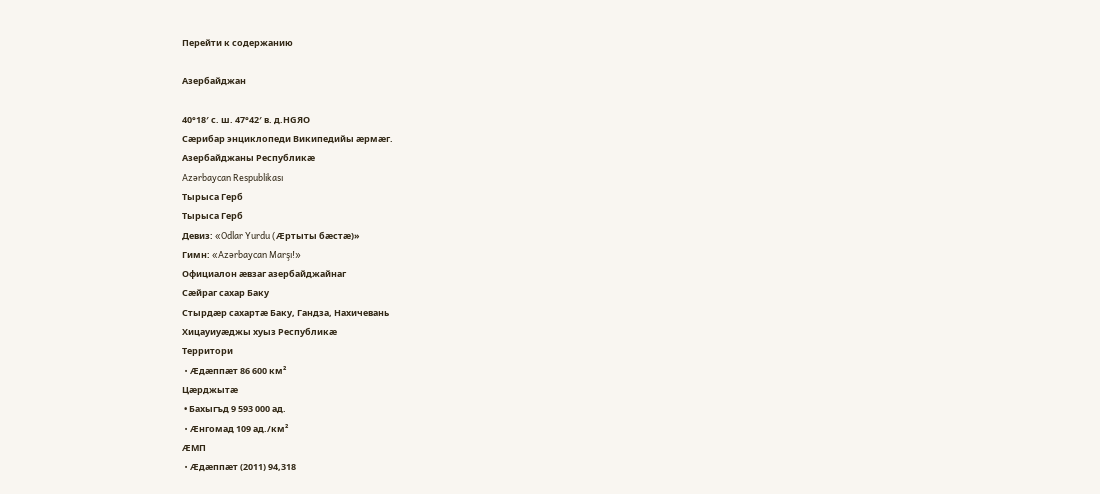Перейти к содержанию

Азербайджан

40°18′ с. ш. 47°42′ в. д.HGЯO
Сæрибар энциклопеди Википедийы æрмæг.
Азербайджаны Республикæ
Azərbaycan Respublikası
Тырыса Герб
Тырыса Герб
Девиз: «Odlar Yurdu (Æртыты бæстæ)»
Гимн: «Azərbaycan Marşı!»
Официалон æвзаг азербайджайнаг
Сæйраг сахар Баку
Стырдæр сахартæ Баку, Гандза, Нахичевань
Хицауиуæджы хуыз Республикæ
Территори
 • Æдæппæт 86 600 км²
Цæрджытæ
 • Бахыгъд 9 593 000 ад.
 • Æнгомад 109 ад./км²
ÆМП
 • Æдæппæт (2011) 94,318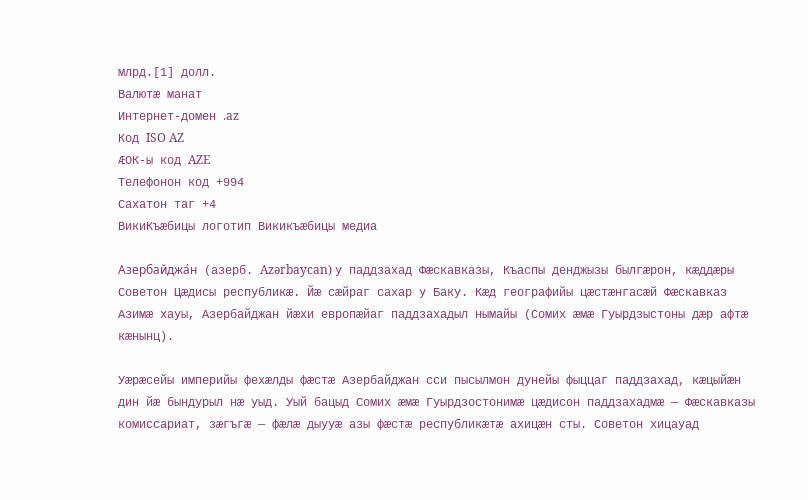млрд.[1] долл.
Валютæ манат
Интернет-домен .az
Код ISO AZ
ÆОК-ы код AZE
Телефонон код +994
Сахатон таг +4
ВикиКъæбицы логотип Викикъæбицы медиа

Азербайджа́н (азерб. Azərbaycan) у паддзахад Фæскавказы, Къаспы денджызы былгæрон, кæддæры Советон Цæдисы республикæ. Йæ сæйраг сахар у Баку. Кæд географийы цæстæнгасæй Фæскавказ Азимæ хауы, Азербайджан йæхи европæйаг паддзахадыл нымайы (Сомих æмæ Гуырдзыстоны дæр афтæ кæнынц).

Уæрæсейы империйы фехæлды фæстæ Азербайджан сси пысылмон дунейы фыццаг паддзахад, кæцыйæн дин йæ бындурыл нæ уыд. Уый бацыд Сомих æмæ Гуырдзостонимæ цæдисон паддзахадмæ — Фæскавказы комиссариат, зæгъгæ — фæлæ дыууæ азы фæстæ республикæтæ ахицæн сты. Советон хицауад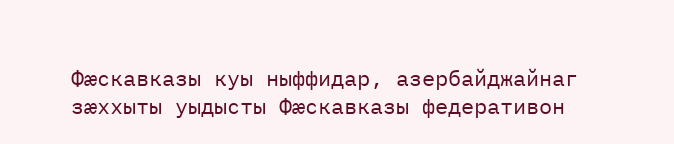Фæскавказы куы ныффидар, азербайджайнаг зæххыты уыдысты Фæскавказы федеративон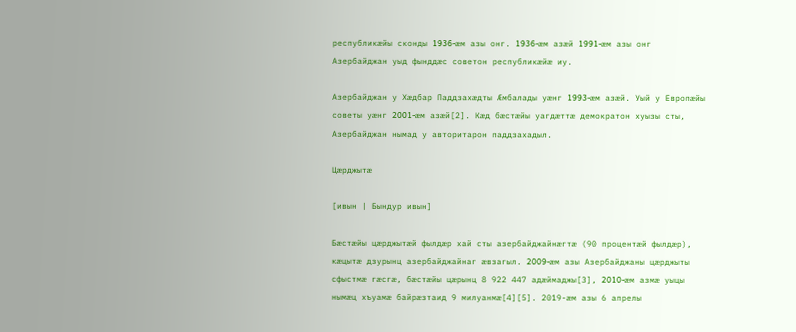республикæйы сконды 1936-æм азы онг. 1936-æм азæй 1991-æм азы онг Азербайджан уыд фынддæс советон республикæйæ иу.

Азербайджан у Хæдбар Паддзахæдты Æмбалады уæнг 1993-æм азæй. Уый у Европæйы советы уæнг 2001-æм азæй[2]. Кæд бæстæйы уагдæттæ демократон хуызы сты, Азербайджан нымад у авторитарон паддзахадыл.

Цæрджытæ

[ивын | Бындур ивын]

Бæстæйы цæрджытæй фылдæр хай сты азербайджайнæгтæ (90 процентæй фылдæр), кæцытæ дзурынц азербайджайнаг æвзагыл. 2009-æм азы Азербайджаны цæрджыты сфыстмæ гæсгæ, бæстæйы цæрынц 8 922 447 адæймаджы[3], 2010-æм азмæ уыцы нымæц хъуамæ байрæзтаид 9 милуанмæ[4][5]. 2019-æм азы 6 апрелы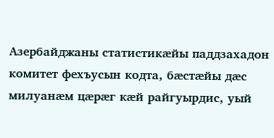Азербайджаны статистикæйы паддзахадон комитет фехъусын кодта, бæстæйы дæс милуанæм цæрæг кæй райгуырдис, уый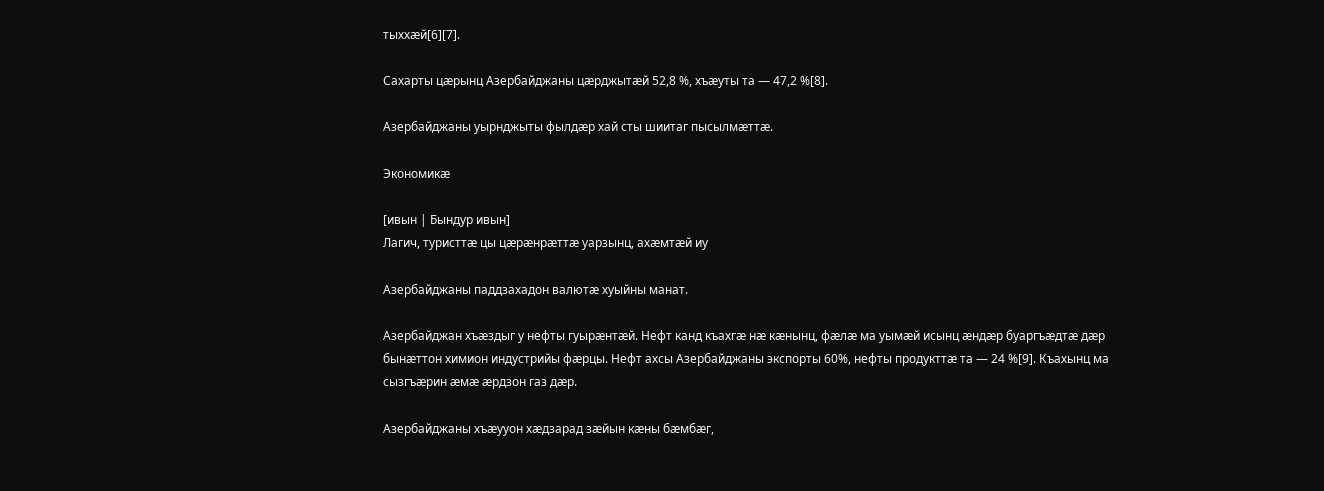тыххæй[6][7].

Сахарты цæрынц Азербайджаны цæрджытæй 52,8 %, хъæуты та — 47,2 %[8].

Азербайджаны уырнджыты фылдæр хай сты шиитаг пысылмæттæ.

Экономикæ

[ивын | Бындур ивын]
Лагич, туристтæ цы цæрæнрæттæ уарзынц, ахæмтæй иу

Азербайджаны паддзахадон валютæ хуыйны манат.

Азербайджан хъæздыг у нефты гуырæнтæй. Нефт канд къахгæ нæ кæнынц, фæлæ ма уымæй исынц æндæр буаргъæдтæ дæр бынæттон химион индустрийы фæрцы. Нефт ахсы Азербайджаны экспорты 60%, нефты продукттæ та — 24 %[9]. Къахынц ма сызгъæрин æмæ æрдзон газ дæр.

Азербайджаны хъæууон хæдзарад зæйын кæны бæмбæг,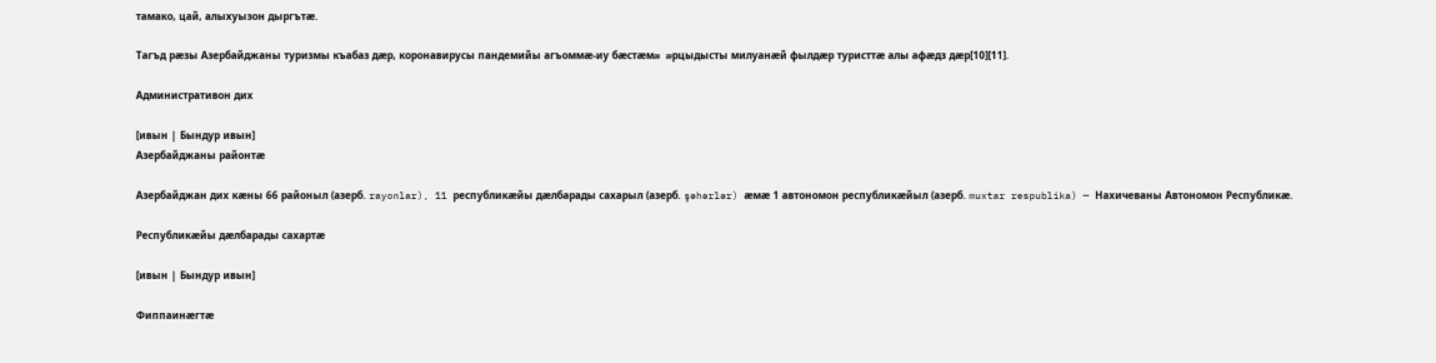тамако, цай, алыхуызон дыргътæ.

Тагъд рæзы Азербайджаны туризмы къабаз дæр, коронавирусы пандемийы агъоммæ-иу бæстæмæ æрцыдысты милуанæй фылдæр туристтæ алы афæдз дæр[10][11].

Административон дих

[ивын | Бындур ивын]
Азербайджаны районтæ

Азербайджан дих кæны 66 районыл (азерб. rayonlar), 11 республикæйы дæлбарады сахарыл (азерб. şəhərlər) æмæ 1 автономон республикæйыл (азерб. muxtar respublika) — Нахичеваны Автономон Республикæ.

Республикæйы дæлбарады сахартæ

[ивын | Бындур ивын]

Фиппаинæгтæ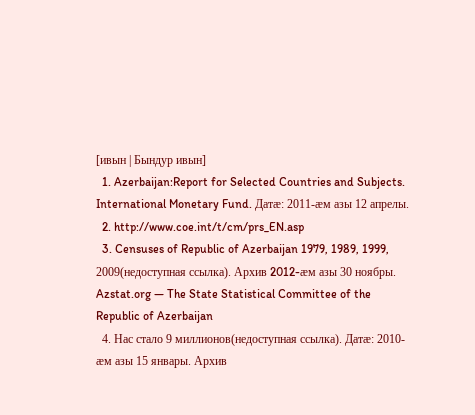[ивын | Бындур ивын]
  1. Azerbaijan:Report for Selected Countries and Subjects. International Monetary Fund. Датæ: 2011-æм азы 12 апрелы.
  2. http://www.coe.int/t/cm/prs_EN.asp
  3. Censuses of Republic of Azerbaijan 1979, 1989, 1999, 2009(недоступная ссылка). Архив 2012-æм азы 30 ноябры. Azstat.org — The State Statistical Committee of the Republic of Azerbaijan
  4. Нас стало 9 миллионов(недоступная ссылка). Датæ: 2010-æм азы 15 январы. Архив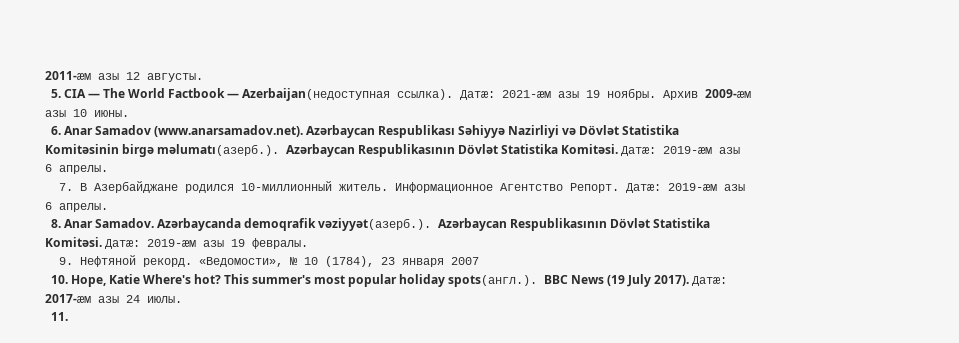2011-æм азы 12 августы.
  5. CIA — The World Factbook — Azerbaijan(недоступная ссылка). Датæ: 2021-æм азы 19 ноябры. Архив 2009-æм азы 10 июны.
  6. Anar Samadov (www.anarsamadov.net). Azərbaycan Respublikası Səhiyyə Nazirliyi və Dövlət Statistika Komitəsinin birgə məlumatı(азерб.). Azərbaycan Respublikasının Dövlət Statistika Komitəsi. Датæ: 2019-æм азы 6 апрелы.
  7. В Азербайджане родился 10-миллионный житель. Информационное Агентство Репорт. Датæ: 2019-æм азы 6 апрелы.
  8. Anar Samadov. Azərbaycanda demoqrafik vəziyyət(азерб.). Azərbaycan Respublikasının Dövlət Statistika Komitəsi. Датæ: 2019-æм азы 19 февралы.
  9. Нефтяной рекорд. «Ведомости», № 10 (1784), 23 января 2007
  10. Hope, Katie Where's hot? This summer's most popular holiday spots(англ.). BBC News (19 July 2017). Датæ: 2017-æм азы 24 июлы.
  11.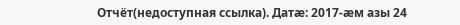Отчёт(недоступная ссылка). Датæ: 2017-æм азы 24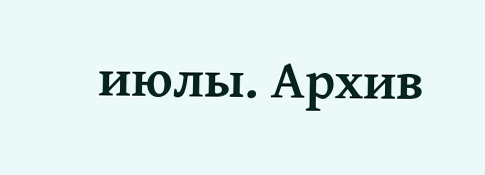июлы. Архив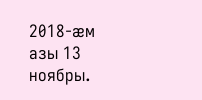2018-æм азы 13 ноябры.